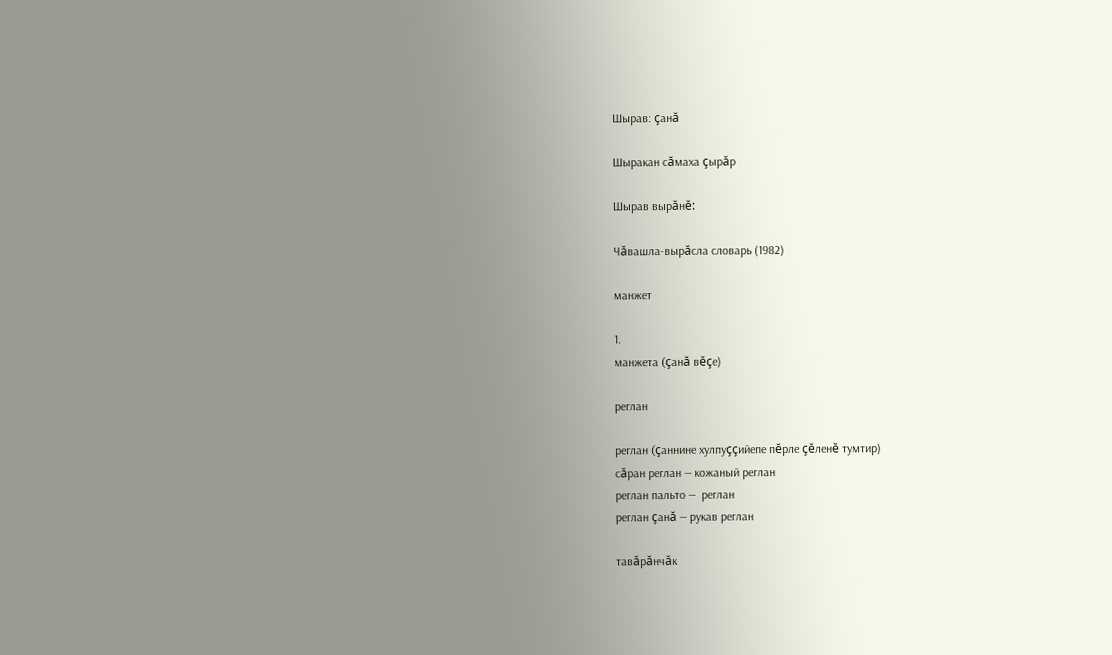Шырав: çанă

Шыракан сăмаха çырăр

Шырав вырăнĕ:

Чăвашла-вырăсла словарь (1982)

манжет

1.
манжета (çанă вĕçе)

реглан

реглан (çаннине хулпуççийепе пĕрле çĕленĕ тумтир)
сăран реглан — кожаный реглан
реглан пальто —  реглан
реглан çанă — рукав реглан

тавăрăнчăк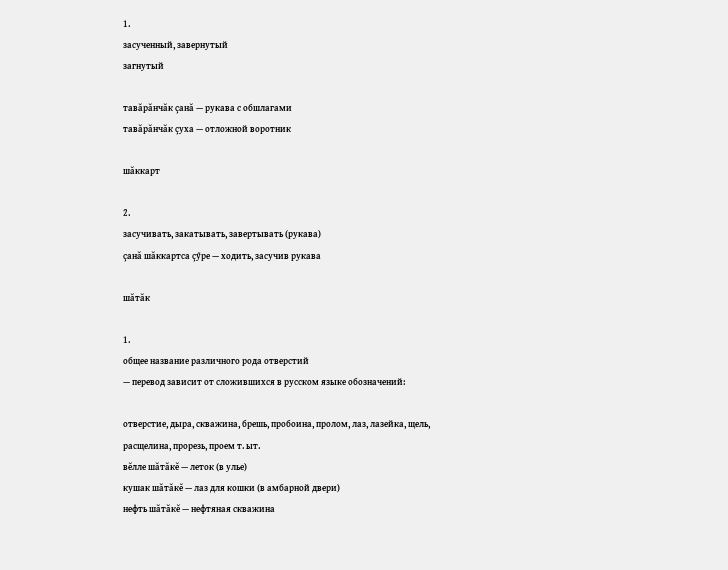1.
засученный, завернутый
загнутый

тавăрăнчăк çанă — рукава с обшлагами
тавăрăнчăк çуха — отложной воротник

шăккарт

2.
засучивать, закатывать, завертывать (рукава)
çанă шăккартса çӳре — ходить, засучив рукава

шăтăк

1.
общее название различного рода отверстий
— перевод зависит от сложившихся в русском языке обозначений:

отверстие, дыра, скважина, брешь, пробоина, пролом, лаз, лазейка, щель, расщелина, прорезь, проем т. ыт.
вĕлле шăтăкĕ — леток (в улье)
кушак шăтăкĕ — лаз для кошки (в амбарной двери)
нефть шăтăкĕ — нефтяная скважина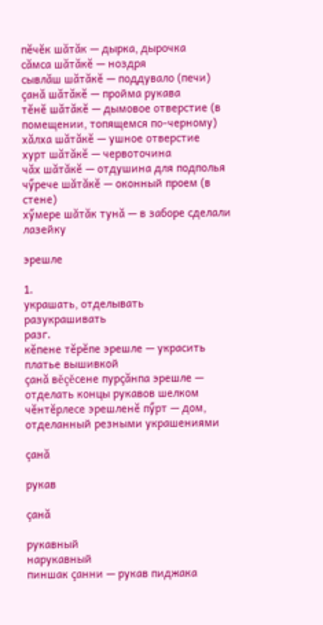пĕчĕк шăтăк — дырка, дырочка
сăмса шăтăкĕ — ноздря
сывлăш шăтăкĕ — поддувало (печи)
çанă шăтăкĕ — пройма рукава
тĕнĕ шăтăкĕ — дымовое отверстие (в помещении, топящемся по-черному)
хăлха шăтăкĕ — ушное отверстие
хурт шăтăкĕ — червоточина
чăх шăтăкĕ — отдушина для подполья
чӳрече шăтăкĕ — оконный проем (в стене)
хӳмере шăтăк тунă — в заборе сделали лазейку

эрешле

1.
украшать, отделывать
разукрашивать
разг.
кĕпене тĕрĕпе эрешле — украсить платье вышивкой
çанă вĕçĕсене пурçăнпа эрешле — отделать концы рукавов шелком
чĕнтĕрлесе эрешленĕ пӳрт — дом, отделанный резными украшениями

çанă

рукав

çанă

рукавный
нарукавный
пиншак çанни — рукав пиджака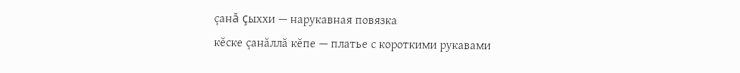çанă çыххи — нарукавная повязка
кĕске çанăллă кĕпе — платье с короткими рукавами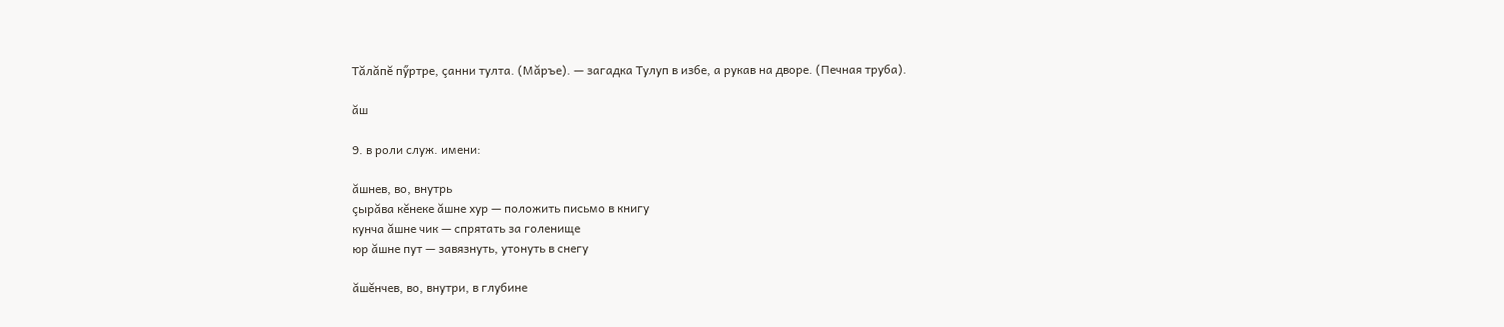Тăлăпĕ пӳртре, çанни тулта. (Мăръе). — загадка Тулуп в избе, а рукав на дворе. (Печная труба).

ăш

9. в роли служ. имени:

ăшнев, во, внутрь
çырăва кĕнеке ăшне хур — положить письмо в книгу
кунча ăшне чик — спрятать за голенище
юр ăшне пут — завязнуть, утонуть в снегу

ăшĕнчев, во, внутри, в глубине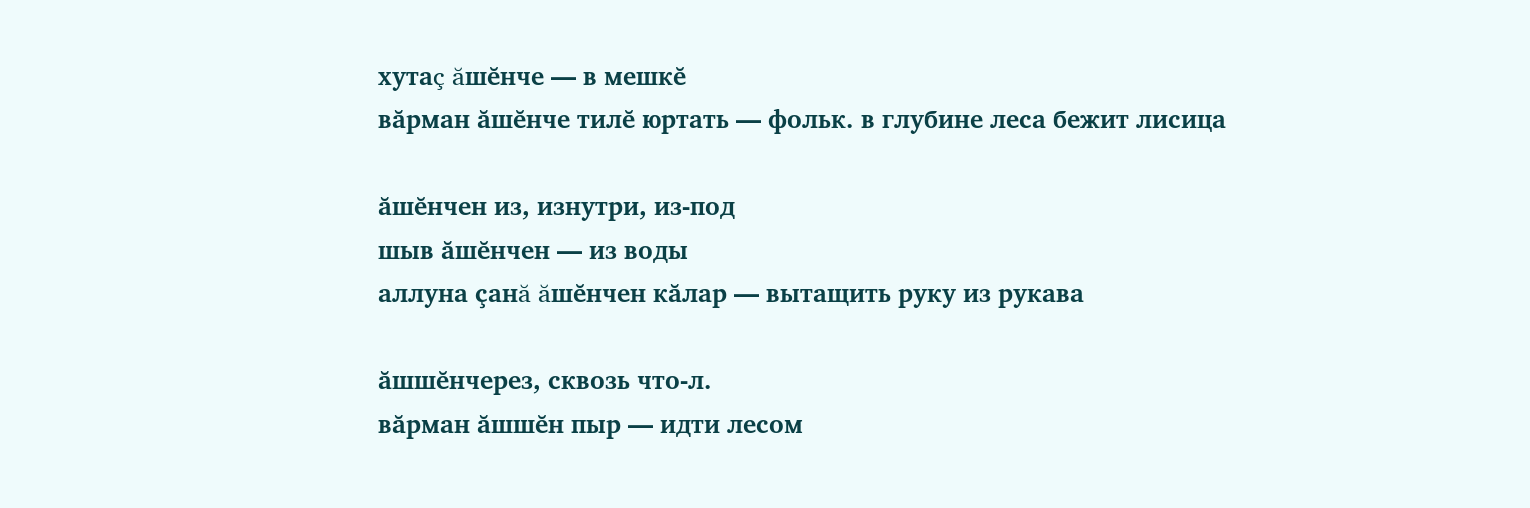хутаç ăшĕнче — в мешкĕ
вăрман ăшĕнче тилĕ юртать — фольк. в глубине леса бежит лисица

ăшĕнчен из, изнутри, из-под
шыв ăшĕнчен — из воды
аллуна çанă ăшĕнчен кăлар — вытащить руку из рукава

ăшшĕнчерез, сквозь что-л.
вăрман ăшшĕн пыр — идти лесом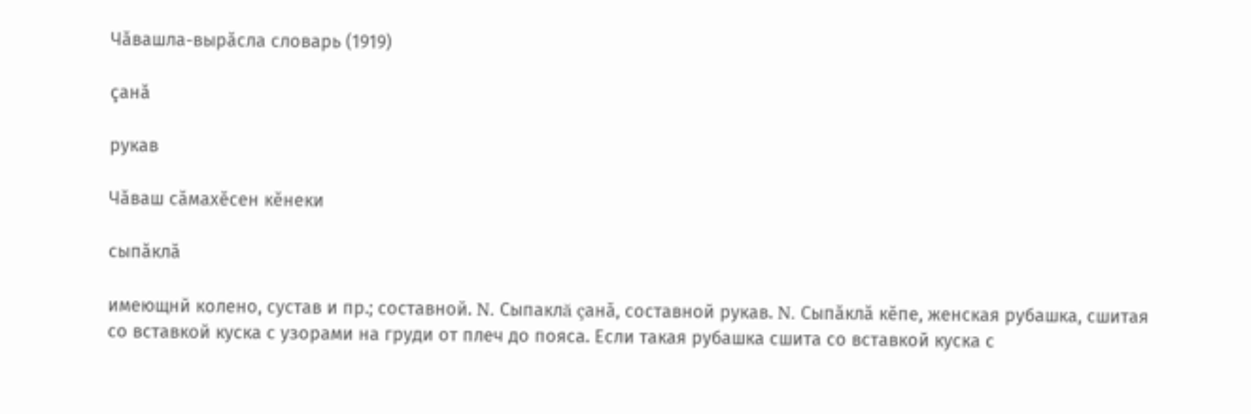Чăвашла-вырăсла словарь (1919)

çанă

рукав

Чăваш сăмахĕсен кĕнеки

сыпăклă

имеющнй колено, сустав и пр.; составной. N. Сыпаклă çанă, составной рукав. N. Сыпăклă кĕпе, женская рубашка, сшитая со вставкой куска с узорами на груди от плеч до пояса. Если такая рубашка сшита со вставкой куска с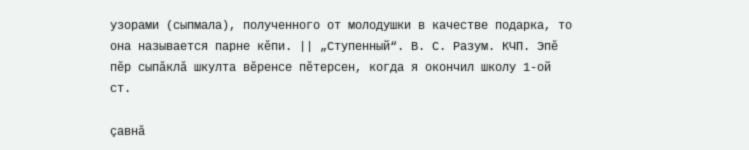узорами (сыпмала), полученного от молодушки в качестве подарка, то она называется парне кĕпи. || „Ступенный“. В. С. Разум. КЧП. Эпĕ пĕр сыпăклă шкулта вĕренсе пĕтерсен, когда я окончил школу 1-ой ст.

çавнă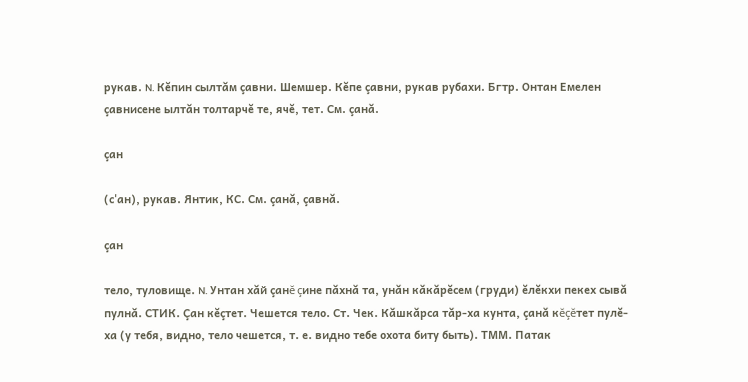рукав. N. Кĕпин сылтăм çавни. Шемшер. Кĕпе çавни, рукав рубахи. Бгтр. Онтан Емелен çавнисене ылтăн толтарчĕ те, ячĕ, тет. См. çанă.

çан

(с'ан), рукав. Янтик, КС. См. çанă, çавнă.

çан

тело, туловище. N. Унтан хăй çанĕ çине пăхнă та, унăн кăкăрĕсем (груди) ĕлĕкхи пекех сывă пулнă. СТИК. Çан кĕçтет. Чешется тело. Ст. Чек. Кăшкăрса тăр-ха кунта, çанă кĕçĕтет пулĕ-ха (у тебя, видно, тело чешется, т. е. видно тебе охота биту быть). ТММ. Патак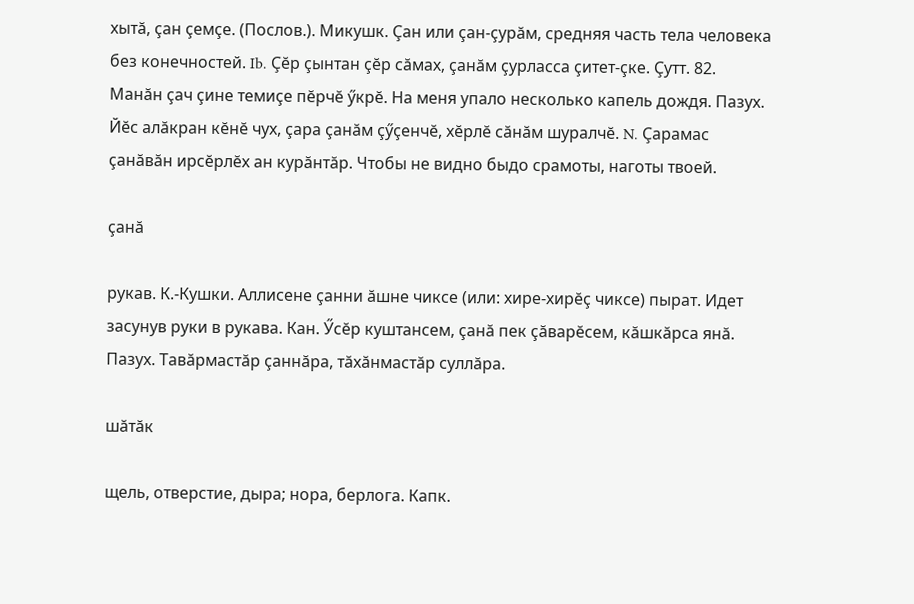хытă, çан çемçе. (Послов.). Микушк. Çан или çан-çурăм, средняя часть тела человека без конечностей. Ib. Çĕр çынтан çĕр сăмах, çанăм çурласса çитет-çке. Çутт. 82. Манăн çач çине темиçе пĕрчĕ ӳкрĕ. На меня упало несколько капель дождя. Пазух. Йĕс алăкран кĕнĕ чух, çара çанăм çӳçенчĕ, хĕрлĕ сăнăм шуралчĕ. N. Çарамас çанăвăн ирсĕрлĕх ан курăнтăр. Чтобы не видно быдо срамоты, наготы твоей.

çанă

рукав. К.-Кушки. Аллисене çанни ăшне чиксе (или: хире-хирĕç чиксе) пырат. Идет засунув руки в рукава. Кан. Ӳсĕр куштансем, çанă пек çăварĕсем, кăшкăрса янă. Пазух. Тавăрмастăр çаннăра, тăхăнмастăр суллăра.

шăтăк

щель, отверстие, дыра; нора, берлога. Капк.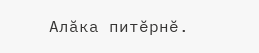Алăка питĕрнĕ.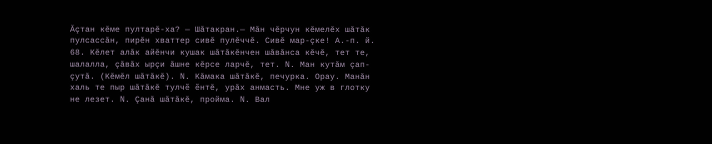Ăçтан кĕме пултарĕ-ха? — Шăтакран.— Мăн чĕрчун кĕмелĕх шăтăк пулсассăн, пирĕн хваттер сивĕ пулĕччĕ. Сивĕ мар-çке! А.-п. й. 68. Кĕлет алăк айĕнчи кушак шăтăкĕнчен шăвăнса кĕчĕ, тет те, шалалла, çăвăх ырçи ăшне кĕрсе ларчĕ, тет. N. Ман кутăм çап-çутă. (Кĕмĕл шăтăкĕ). N. Кăмака шăтăкĕ, печурка. Орау. Манăн халь те пыр шăтăкĕ тулчĕ ĕнтĕ, урăх анмасть. Мне уж в глотку не лезет. N. Çанă шăтăкĕ, пройма. N. Вал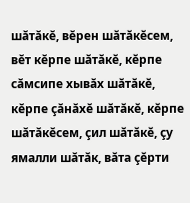шăтăкĕ, вĕрен шăтăкĕсем, вĕт кĕрпе шăтăкĕ, кĕрпе сăмсипе хывăх шăтăкĕ, кĕрпе çăнăхĕ шăтăкĕ, кĕрпе шăтăкĕсем, çил шăтăкĕ, çу ямалли шăтăк, вăта çĕрти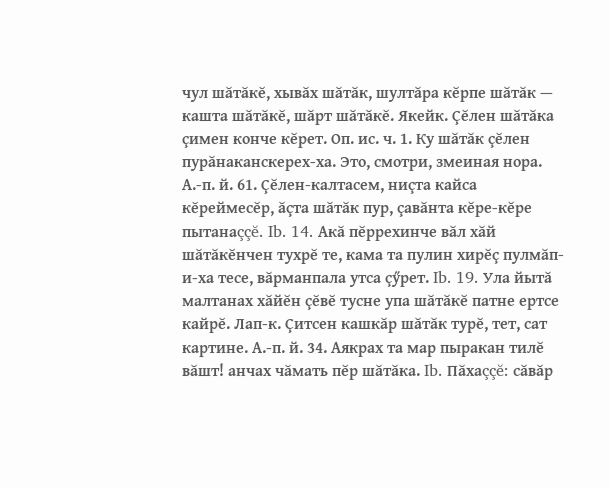чул шăтăкĕ, хывăх шăтăк, шултăра кĕрпе шăтăк — кашта шăтăкĕ, шăрт шăтăкĕ. Якейк. Çĕлен шăтăка çимен конче кĕрет. Оп. ис. ч. 1. Ку шăтăк çĕлен пурăнаканскерех-ха. Это, смотри, змеиная нора. А.-п. й. 61. Çĕлен-калтасем, ниçта кайса кĕреймесĕр, ăçта шăтăк пур, çавăнта кĕре-кĕре пытанаççĕ. Ib. 14. Акă пĕррехинче вăл хăй шăтăкĕнчен тухрĕ те, кама та пулин хирĕç пулмăп-и-ха тесе, вăрманпала утса çӳрет. Ib. 19. Ула йытă малтанах хăйĕн çĕвĕ тусне упа шăтăкĕ патне ертсе кайрĕ. Лап-к. Çитсен кашкăр шăтăк турĕ, тет, сат картине. А.-п. й. 34. Аякрах та мар пыракан тилĕ вăшт! анчах чăмать пĕр шăтăка. Ib. Пăхаççĕ: сăвăр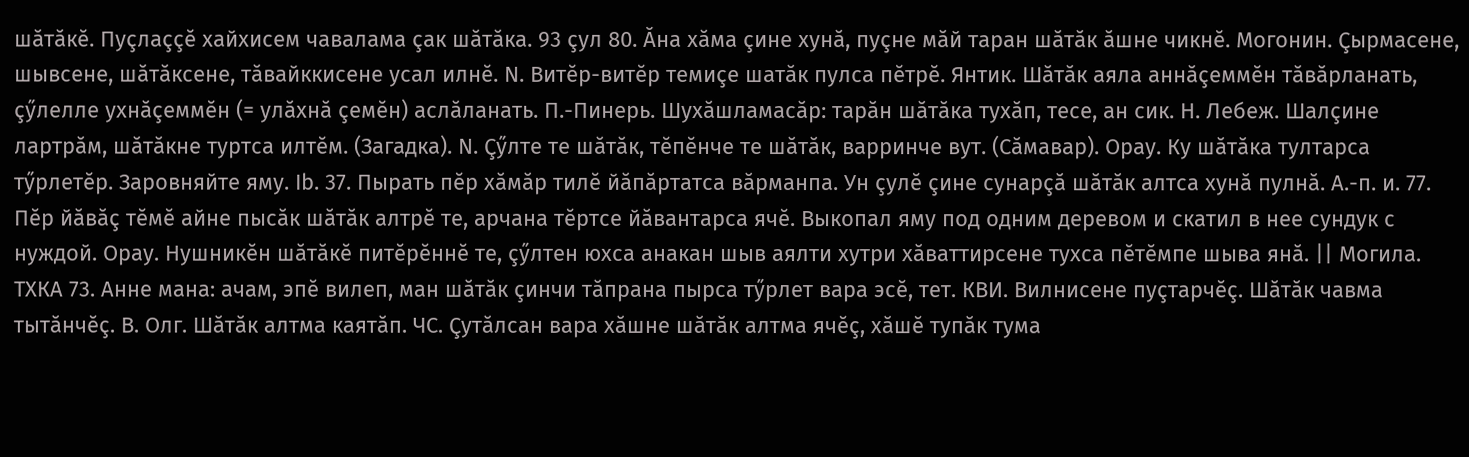шăтăкĕ. Пуçлаççĕ хайхисем чавалама çак шăтăка. 93 çул 80. Ăна хăма çине хунă, пуçне мăй таран шăтăк ăшне чикнĕ. Могонин. Çырмасене, шывсене, шăтăксене, тăвайккисене усал илнĕ. N. Витĕр-витĕр темиçе шатăк пулса пĕтрĕ. Янтик. Шăтăк аяла аннăçеммĕн тăвăрланать, çӳлелле ухнăçеммĕн (= улăхнă çемĕн) аслăланать. П.-Пинерь. Шухăшламасăр: тарăн шăтăка тухăп, тесе, ан сик. Н. Лебеж. Шалçине лартрăм, шăтăкне туртса илтĕм. (Загадка). N. Çӳлте те шăтăк, тĕпĕнче те шăтăк, варринче вут. (Сăмавар). Орау. Ку шăтăка тултарса тӳрлетĕр. Заровняйте яму. Ib. 37. Пырать пĕр хăмăр тилĕ йăпăртатса вăрманпа. Ун çулĕ çине сунарçă шăтăк алтса хунă пулнă. А.-п. и. 77. Пĕр йăвăç тĕмĕ айне пысăк шăтăк алтрĕ те, арчана тĕртсе йăвантарса ячĕ. Выкопал яму под одним деревом и скатил в нее сундук с нуждой. Орау. Нушникĕн шăтăкĕ питĕрĕннĕ те, çӳлтен юхса анакан шыв аялти хутри хăваттирсене тухса пĕтĕмпе шыва янă. || Могила. ТХКА 73. Анне мана: ачам, эпĕ вилеп, ман шăтăк çинчи тăпрана пырса тӳрлет вара эсĕ, тет. КВИ. Вилнисене пуçтарчĕç. Шăтăк чавма тытăнчĕç. В. Олг. Шăтăк алтма каятăп. ЧС. Çутăлсан вара хăшне шăтăк алтма ячĕç, хăшĕ тупăк тума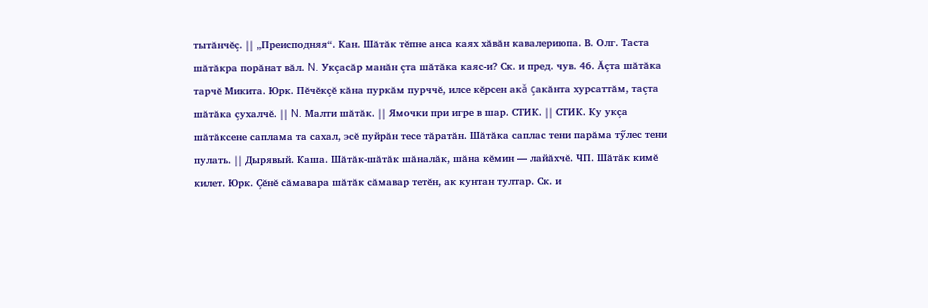тытăнчĕç. || „Преисподняя“. Кан. Шăтăк тĕпне анса каях хăвăн кавалериюпа. В. Олг. Таста шăтăкра порăнат вăл. N. Укçасăр манăн çта шăтăка каяс-и? Ск. и пред. чув. 46. Ăçта шăтăка тарчĕ Микита. Юрк. Пĕчĕкçĕ кăна пуркăм пурччĕ, илсе кĕрсен акă çакăнта хурсаттăм, таçта шăтăка çухалчĕ. || N. Малти шăтăк. || Ямочки при игре в шар. СТИК. || СТИК. Ку укçа шăтăксене саплама та сахал, эсĕ пуйрăн тесе тăратăн. Шăтăка саплас тени парăма тӳлес тени пулать. || Дырявый. Каша. Шăтăк-шăтăк шăналăк, шăна кĕмин — лайăхчĕ. ЧП. Шăтăк кимĕ килет. Юрк. Çĕнĕ сăмавара шăтăк сăмавар тетĕн, ак кунтан тултар. Ск. и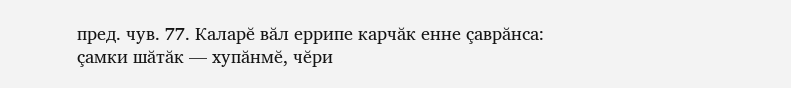пред. чув. 77. Каларĕ вăл еррипе карчăк енне çаврăнса: çамки шăтăк — хупăнмĕ, чĕри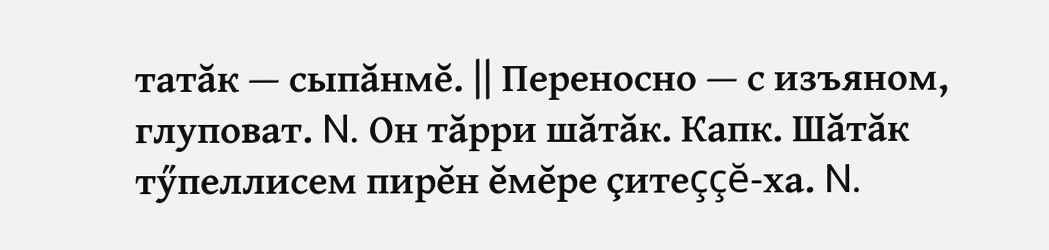татăк — сыпăнмĕ. || Переносно — с изъяном, глуповат. N. Он тăрри шăтăк. Капк. Шăтăк тӳпеллисем пирĕн ĕмĕре çитеççĕ-ха. N.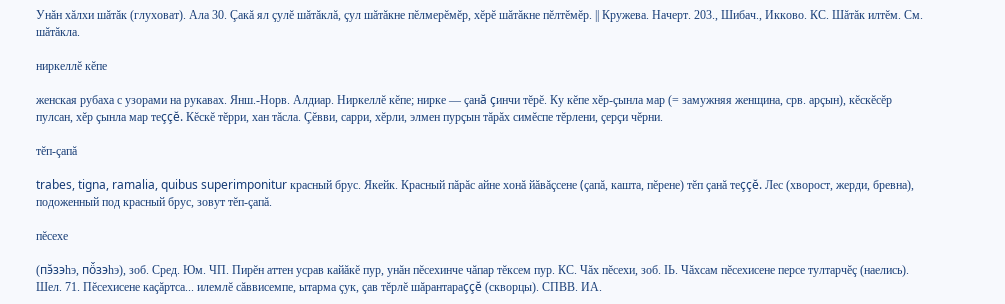Унăн хăлхи шăтăк (глуховат). Ала 30. Çакă ял çулĕ шăтăклă, çул шăтăкне пĕлмерĕмĕр, хĕрĕ шăтăкне пĕлтĕмĕр. || Кружева. Начерт. 203., Шибач., Икково. КС. Шăтăк илтĕм. См. шăтăкла.

ниркеллĕ кĕпе

женская рубаха с узорами на рукавах. Янш.-Норв. Алдиар. Ниркеллĕ кĕпе; нирке — çанă çинчи тĕрĕ. Ку кĕпе хĕр-çынла мар (= замужняя женщина, срв. арçын), кĕскĕсĕр пулсан, хĕр çынла мар теççĕ. Кĕскĕ тĕрри, хан тăсла. Çĕвви, сарри, хĕрли, элмен пурçын тăрăх симĕспе тĕрлени, çерçи чĕрни.

тĕп-çапă

trabes, tigna, ramalia, quibus superimponitur красный брус. Якейк. Красный пăрăс айне хонă йăвăçсене (çапă, кашта, пĕрене) тĕп çанă теççĕ. Лес (хворост, жерди, бревна), подоженный под красный брус, зовут тĕп-çапă.

пĕсехе

(пэ̆зэhэ, пӧ̌зэhэ), зоб. Сред. Юм. ЧП. Пирĕн аттен усрав кайăкĕ пур, унăн пĕсехинче чăпар тĕксем пур. КС. Чăх пĕсехи, зоб. IЬ. Чăхсам пĕсехисене персе тултарчĕç (наелись). Шел. 71. Пĕсехисене каçăртса... илемлĕ сăввисемпе, ытарма çук, çав тĕрлĕ шăрантараççĕ (скворцы). СПВВ. ИА.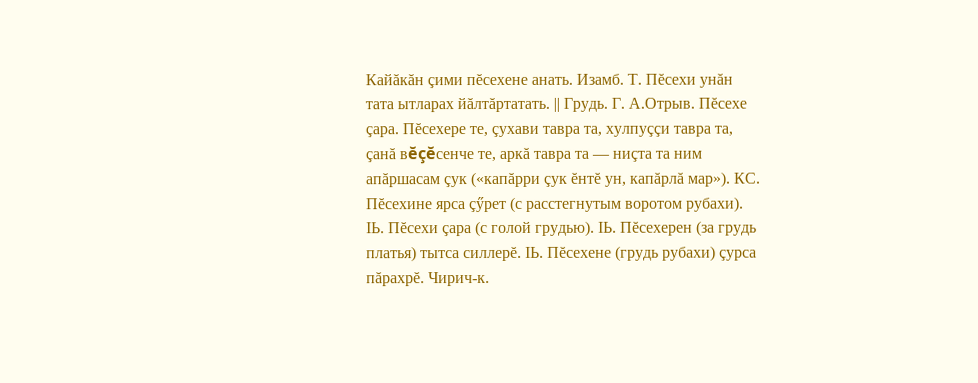Кайăкăн çими пĕсехене анать. Изамб. Т. Пĕсехи унăн тата ытларах йăлтăртатать. || Грудь. Г. А.Отрыв. Пĕсехе çара. Пĕсехере те, çухави тавра та, хулпуççи тавра та, çанă вĕçĕсенче те, аркă тавра та — ниçта та ним апăршасам çук («капăрри çук ĕнтĕ ун, капăрлă мар»). КС. Пĕсехине ярса çӳрет (с расстегнутым воротом рубахи). IЬ. Пĕсехи çара (с голой грудью). IЬ. Пĕсехерен (за грудь платья) тытса силлерĕ. IЬ. Пĕсехене (грудь рубахи) çурса пăрахрĕ. Чирич-к.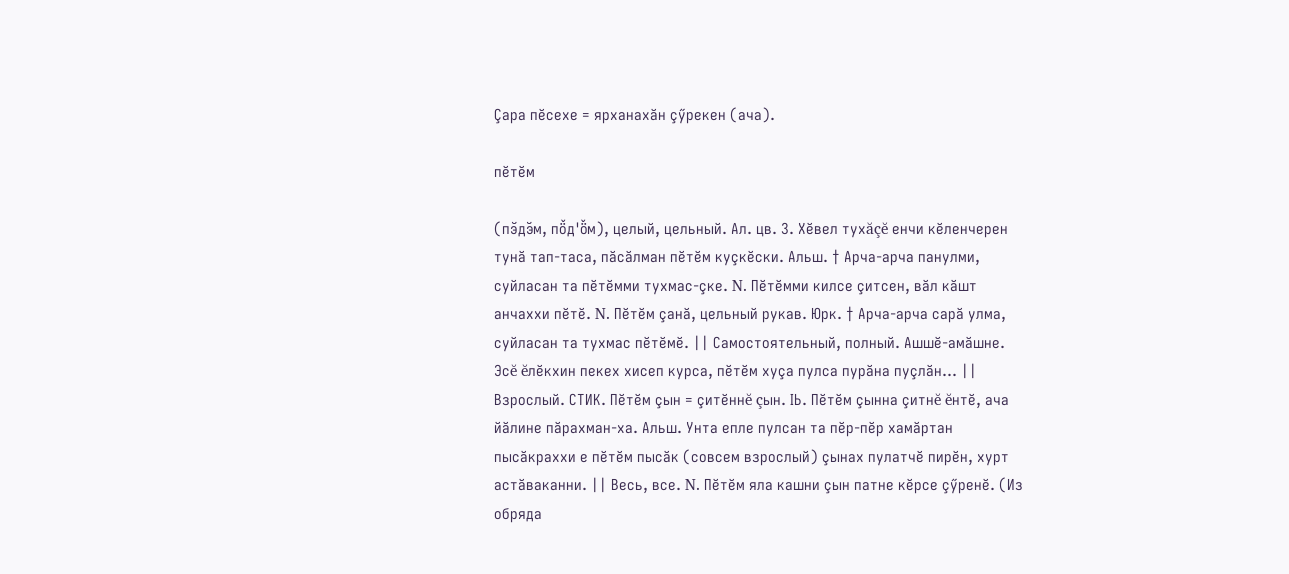Çара пĕсехе = ярханахăн çӳрекен (ача).

пĕтĕм

(пэ̆дэ̆м, пӧ̌д'ӧ̌м), целый, цельный. Ал. цв. 3. Хĕвел тухăçĕ енчи кĕленчерен тунă тап-таса, пăсăлман пĕтĕм куçкĕски. Альш. † Арча-арча панулми, суйласан та пĕтĕмми тухмас-çке. N. Пĕтĕмми килсе çитсен, вăл кăшт анчаххи пĕтĕ. N. Пĕтĕм çанă, цельный рукав. Юрк. † Арча-арча сарă улма, суйласан та тухмас пĕтĕмĕ. || Самостоятельный, полный. Ашшĕ-амăшне. Эсĕ ĕлĕкхин пекех хисеп курса, пĕтĕм хуçа пулса пурăна пуçлăн... || Взрослый. СТИК. Пĕтĕм çын = çитĕннĕ çын. IЬ. Пĕтĕм çынна çитнĕ ĕнтĕ, ача йăлине пăрахман-ха. Альш. Унта епле пулсан та пĕр-пĕр хамăртан пысăкраххи е пĕтĕм пысăк (совсем взрослый) çынах пулатчĕ пирĕн, хурт астăваканни. || Весь, все. N. Пĕтĕм яла кашни çын патне кĕрсе çӳренĕ. (Из обряда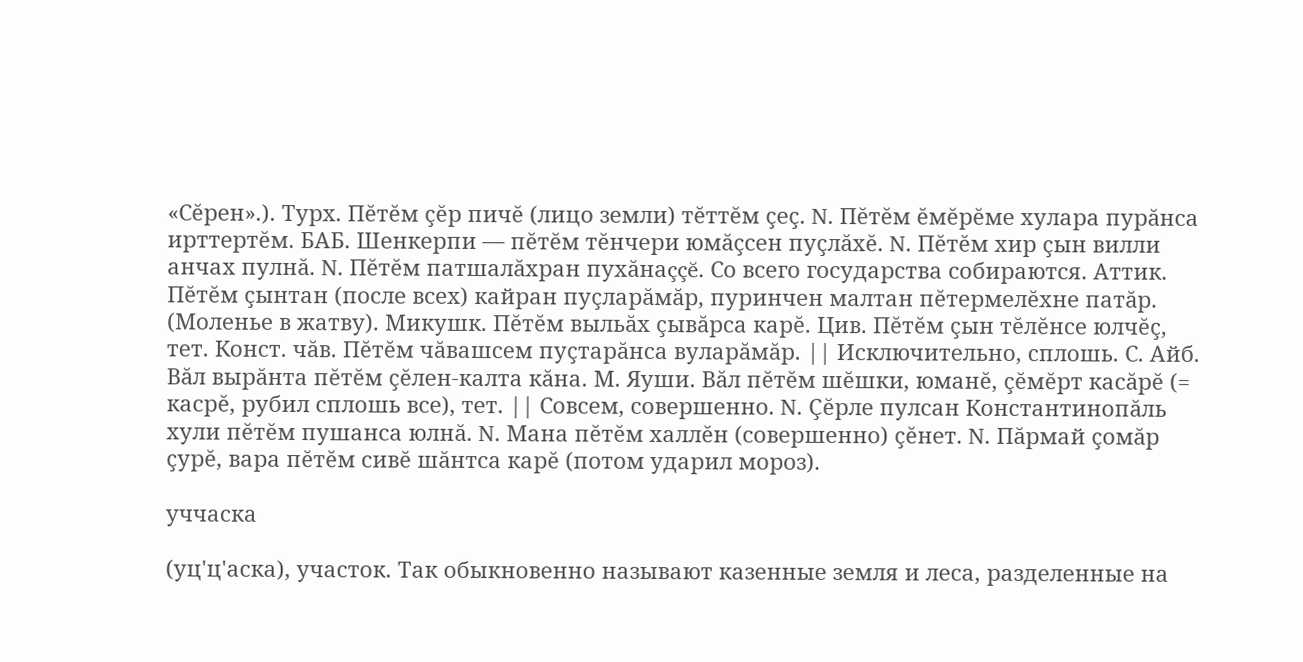«Сĕрен».). Турх. Пĕтĕм çĕр пичĕ (лицо земли) тĕттĕм çеç. N. Пĕтĕм ĕмĕрĕме хулара пурăнса ирттертĕм. БАБ. Шенкерпи — пĕтĕм тĕнчери юмăçсен пуçлăхĕ. N. Пĕтĕм хир çын вилли анчах пулнă. N. Пĕтĕм патшалăхран пухăнаççĕ. Со всего государства собираются. Аттик. Пĕтĕм çынтан (после всех) кайран пуçларăмăр, пуринчен малтан пĕтермелĕхне патăр. (Моленье в жатву). Микушк. Пĕтĕм выльăх çывăрса карĕ. Цив. Пĕтĕм çын тĕлĕнсе юлчĕç, тет. Конст. чăв. Пĕтĕм чăвашсем пуçтарăнса вуларăмăр. || Исключительно, сплошь. С. Айб. Вăл вырăнта пĕтĕм çĕлен-калта кăна. М. Яуши. Вăл пĕтĕм шĕшки, юманĕ, çĕмĕрт касăрĕ (= касрĕ, рубил сплошь все), тет. || Совсем, совершенно. N. Çĕрле пулсан Константинопăль хули пĕтĕм пушанса юлнă. N. Мана пĕтĕм халлĕн (совершенно) çĕнет. N. Пăрмай çомăр çурĕ, вара пĕтĕм сивĕ шăнтса карĕ (потом ударил мороз).

уччаска

(уц'ц'аска), участок. Так обыкновенно называют казенные земля и леса, разделенные на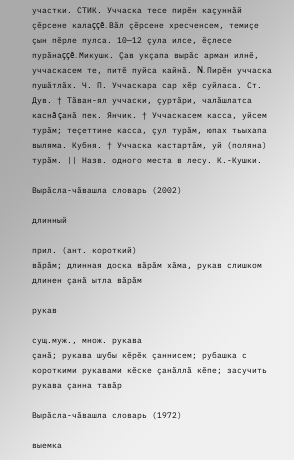участки. СТИК. Уччаска тесе пирĕн каçуннăй çĕрсене калаççĕ. Вăл çĕрсене хресченсем, темиçе çын пĕрле пулса. 10—12 çула илсе, ĕçлесе пурăнаççĕ. Микушк. Çав укçапа вырăс арман илнĕ, уччаскасем те, питĕ пуйса кайнă. N. Пирĕн уччаска пушăтлăх. Ч. П. Уччаскара сар хĕр суйласа. Ст. Дув. † Тăван-ял уччаски, çуртăри, чалăшлатса каснă çанă пек. Янчик. † Уччаскасем касса, уйсем турăм; теçеттине касса, çул турăм, юпах тьыхапа выляма. Кубня. † Уччаска кастартăм, уй (поляна) турăм. || Назв. одного места в лесу. К.-Кушки.

Вырăсла-чăвашла словарь (2002)

длинный

прил. (ант. короткий)
вăрăм; длинная доска вăрăм хăма, рукав слишком длинен çанă ытла вăрăм

рукав

сущ.муж., множ. рукава
çанă; рукава шубы кĕрĕк çаннисем; рубашка с короткими рукавами кĕске çанăллă кĕпе; засучить рукава çанна тавăр

Вырăсла-чăвашла словарь (1972)

выемка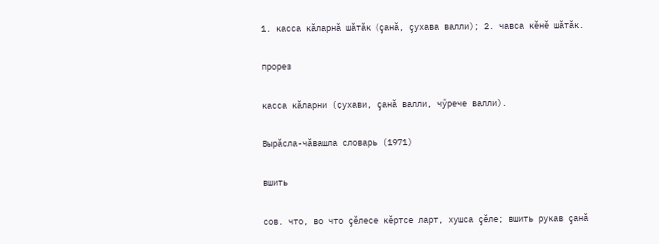1. касса кăларнă шăтăк (çанă, çухава валли); 2. чавса кĕнĕ шăтăк.

прорез

касса кӑларни (ҫухави, çанă валли, чӳрече валли).

Вырӑсла-чӑвашла словарь (1971)

вшить

сов. что, во что çĕлесе кĕртсе ларт, хушса çĕле; вшить рукав çанă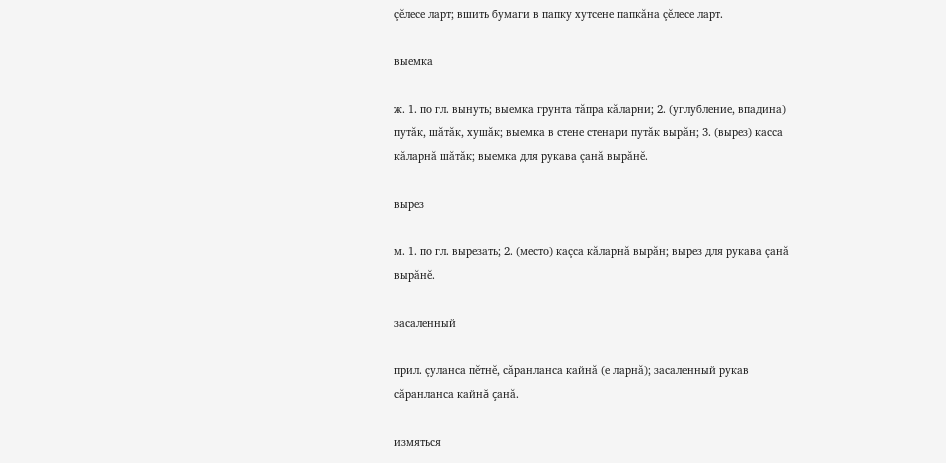çĕлесе ларт; вшить бумаги в папку хутсене папкăна çĕлесе ларт.

выемка

ж. 1. по гл. вынуть; выемка грунта тăпра кăларни; 2. (углубление, впадина) путăк, шăтăк, хушăк; выемка в стене стенари путăк вырăн; 3. (вырез) касса кăларнă шăтăк; выемка для рукава çанă вырăнĕ.

вырез

м. 1. по гл. вырезать; 2. (место) каçса кăларнă вырăн; вырез для рукава çанă вырăнĕ.

засаленный

прил. çуланса пĕтнĕ, сăранланса кайнă (е ларнă); засаленный рукав сăранланса кайнă çанă.

измяться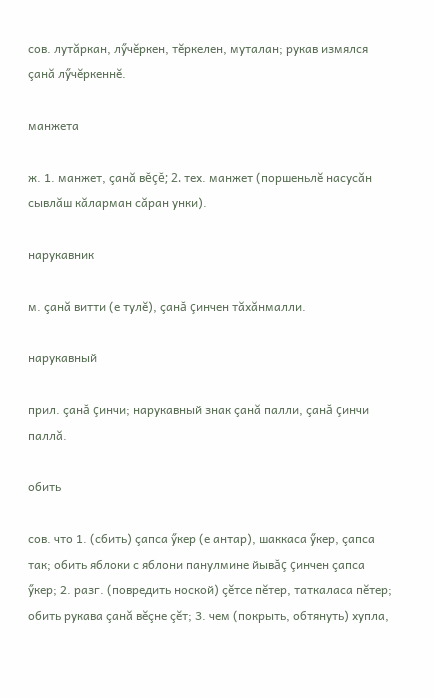сов. лутăркан, лӳчĕркен, тĕркелен, муталан; рукав измялся çанă лӳчĕркеннĕ.

манжета

ж. 1. манжет, çанă вĕçĕ; 2. тех. манжет (поршеньлĕ насусăн сывлăш кăларман сăран унки).

нарукавник

м. çанă витти (е тулĕ), çанă çинчен тăхăнмалли.

нарукавный

прил. çанă çинчи; нарукавный знак çанă палли, çанă çинчи паллă.

обить

сов. что 1. (сбить) çапса ӳкер (е антар), шаккаса ӳкер, çапса так; обить яблоки с яблони панулмине йывăç çинчен çапса ӳкер; 2. разг. (повредить ноской) çĕтсе пĕтер, таткаласа пĕтер; обить рукава çанă вĕçне çĕт; 3. чем (покрыть, обтянуть) хупла,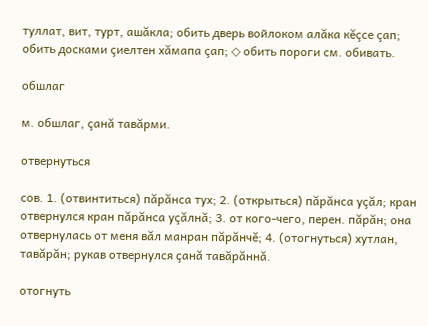туллат, вит, турт, ашăкла; обить дверь войлоком алăка кĕçсе çап; обить досками çиелтен хăмапа çап; ◇ обить пороги см. обивать.

обшлаг

м. обшлаг, çанă тавăрми.

отвернуться

сов. 1. (отвинтиться) пăрăнса тух; 2. (открыться) пăрăнса уçăл; кран отвернулся кран пăрăнса уçăлнă; 3. от кого-чего, перен. пăрăн; она отвернулась от меня вăл манран пăрăнчĕ; 4. (отогнуться) хутлан, тавăрăн; рукав отвернулся çанă тавăрăннă.

отогнуть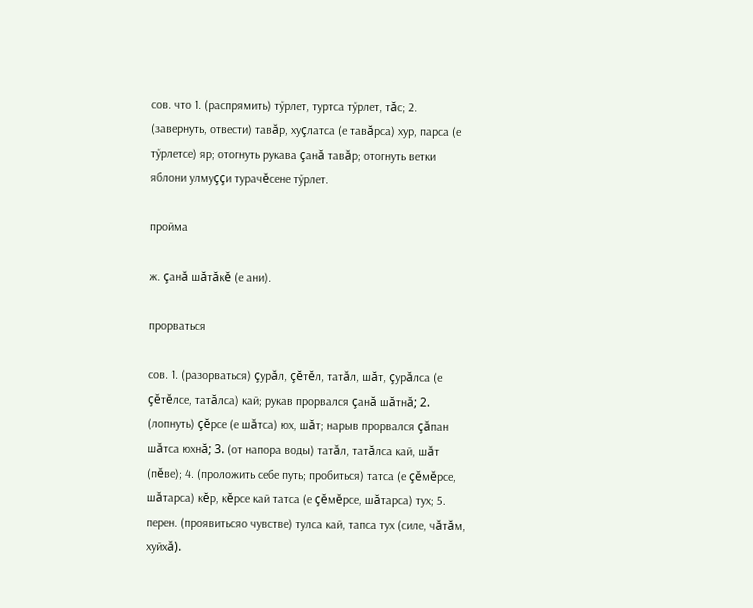сов. что 1. (распрямить) тӳрлет, туртса тӳрлет, тăс; 2. (завернуть, отвести) тавăр, хуçлатса (е тавăрса) хур, парса (е тӳрлетсе) яр; отогнуть рукава çанă тавăр; отогнуть ветки яблони улмуççи турачĕсене тӳрлет.

пройма

ж. çанă шăтăкĕ (е ани).

прорваться

сов. 1. (разорваться) çурăл, çĕтĕл, татăл, шăт, çурăлса (е çĕтĕлсе, татăлса) кай; рукав прорвался çанă шăтнă; 2. (лопнуть) çĕрсе (е шăтса) юх, шăт; нарыв прорвался çăпан шăтса юхнă; 3. (от напора воды) татăл, татăлса кай, шăт (пĕве); 4. (проложить себе путь; пробиться) татса (е çĕмĕрсе, шăтарса) кĕр, кĕрсе кай татса (е çĕмĕрсе, шăтарса) тух; 5. перен. (проявитьсяо чувстве) тулса кай, тапса тух (силе, чăтăм, хуйхă).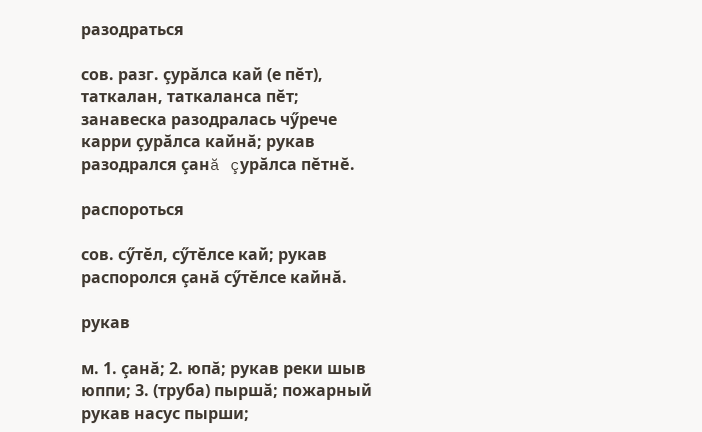разодраться

сов. разг. çурăлса кай (е пĕт), таткалан, таткаланса пĕт; занавеска разодралась чӳрече карри çурăлса кайнă; рукав разодрался çанă çурăлса пĕтнĕ.

распороться

сов. сӳтĕл, сӳтĕлсе кай; рукав распоролся çанă сӳтĕлсе кайнă.

рукав

м. 1. çанă; 2. юпă; рукав реки шыв юппи; 3. (труба) пыршă; пожарный рукав насус пырши;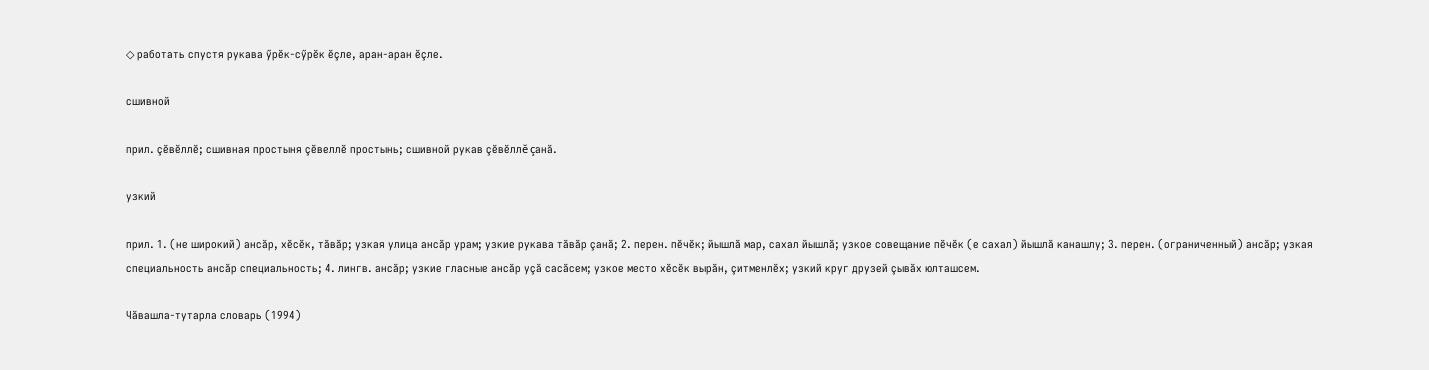◇ работать спустя рукава ӳрĕк-сӳрĕк ĕçле, аран-аран ĕçле.

сшивной

прил. çĕвĕллĕ; сшивная простыня çĕвеллĕ простынь; сшивной рукав çĕвĕллĕ çанă.

узкий

прил. 1. (не широкий) ансăр, хĕсĕк, тăвăр; узкая улица ансăр урам; узкие рукава тăвăр çанă; 2. перен. пĕчĕк; йышлă мар, сахал йышлă; узкое совещание пĕчĕк (е сахал) йышлă канашлу; 3. перен. (ограниченный) ансăр; узкая специальность ансăр специальность; 4. лингв. ансăр; узкие гласные ансăр уçă сасăсем; узкое место хĕсĕк вырăн, çитменлĕх; узкий круг друзей çывăх юлташсем.

Чăвашла-тутарла словарь (1994)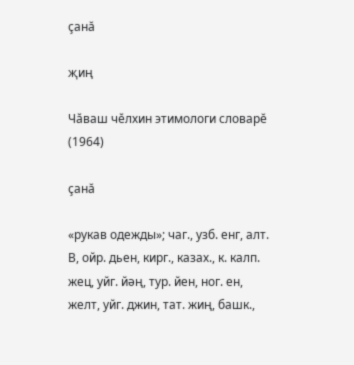çанă

җиң

Чӑваш чӗлхин этимологи словарĕ (1964)

çанă

«рукав одежды»; чаг., узб. енг, алт. В, ойр. дьен, кирг., казах., к. калп. жец, уйг. йәң, тур. йен, ног. ен, желт, уйг. джин, тат. жиң, башк.,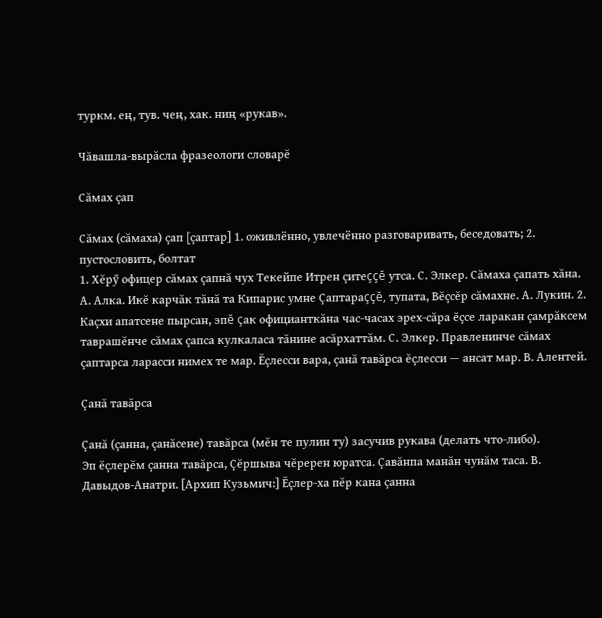туркм. ең, тув. чең, хак. ниң «рукав».

Чăвашла-вырăсла фразеологи словарĕ

Сăмах çап

Сăмах (сăмаха) çап [çаптар] 1. оживлённо, увлечённо разговаривать, беседовать; 2. пустословить, болтат
1. Хĕрӳ офицер сăмах çапнă чух Текейпе Итрен çитеççĕ утса. С. Элкер. Сăмаха çапать хăна. А. Алка. Икĕ карчăк тăнă та Кипарис умне Çаптараççĕ, тупата, Вĕçсĕр сăмахне. А. Лукин. 2. Каçхи апатсене пырсан, эпĕ çак официанткăна час-часах эрех-сăра ĕçсе ларакан çамрăксем таврашĕнче сăмах çапса кулкаласа тăнине асăрхаттăм. С. Элкер. Правленинче сăмах çаптарса ларасси нимех те мар. Ĕçлесси вара, çанă тавăрса ĕçлесси — ансат мар. В. Алентей.

Çанă тавăрса

Çанă (çанна, çанăсене) тавăрса (мĕн те пулин ту) засучив рукава (делать что-либо).
Эп ĕçлерĕм çанна тавăрса, Çĕршыва чĕререн юратса. Çавăнпа манăн чунăм таса. В. Давыдов-Анатри. [Архип Кузьмич:] Ĕçлер-ха пĕр кана çанна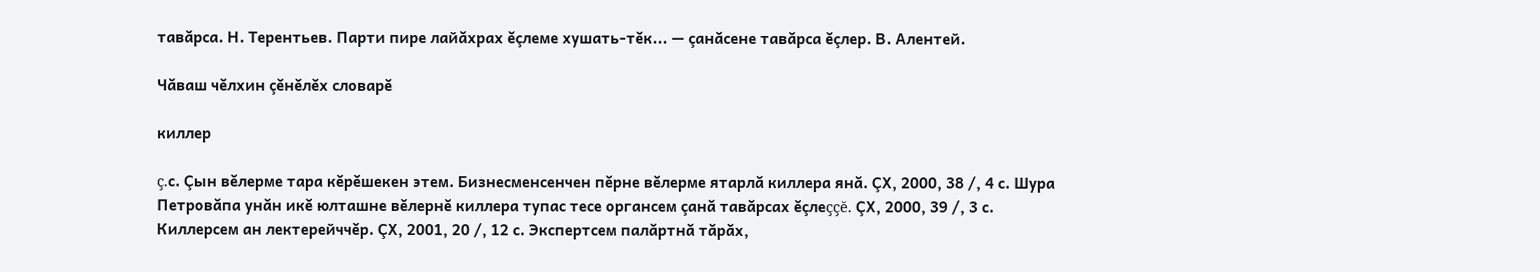тавăрса. Н. Терентьев. Парти пире лайăхрах ĕçлеме хушать-тĕк... — çанăсене тавăрса ĕçлер. В. Алентей.

Чăваш чĕлхин çĕнĕлĕх словарĕ

киллер

ç.с. Çын вĕлерме тара кĕрĕшекен этем. Бизнесменсенчен пĕрне вĕлерме ятарлă киллера янă. ÇХ, 2000, 38 /, 4 с. Шура Петровăпа унăн икĕ юлташне вĕлернĕ киллера тупас тесе органсем çанă тавăрсах ĕçлеççĕ. ÇХ, 2000, 39 /, 3 с. Киллерсем ан лектерейччĕр. ÇХ, 2001, 20 /, 12 с. Экспертсем палăртнă тăрăх,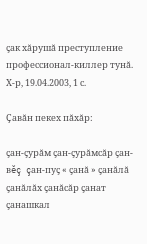çак хăрушă преступление профессионал-киллер тунă. Х-р, 19.04.2003, 1 с.

Çавăн пекех пăхăр:

çан-çурăм çан-çурăмсăр çан-вĕç çан-пуç « çанă » çанăлă çанăлăх çанăсăр çанат çанашкал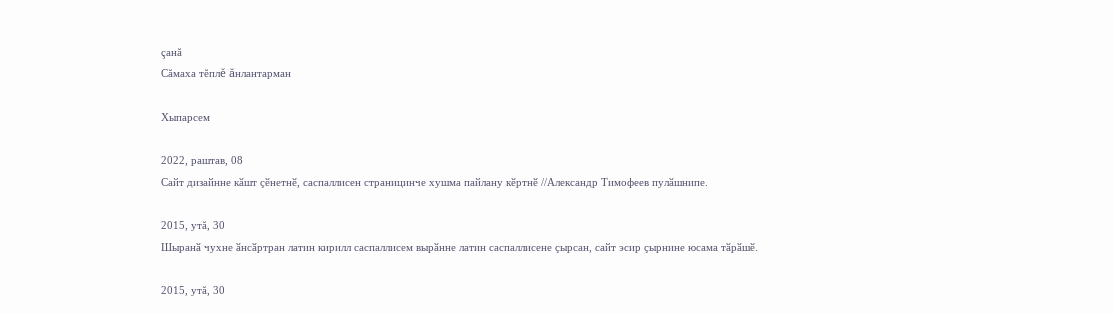çанă
Сăмаха тĕплĕ ăнлантарман

Хыпарсем

2022, раштав, 08
Сайт дизайнне кӑшт ҫӗнетнӗ, саспаллисен страницинче хушма пайлану кӗртнӗ //Александр Тимофеев пулӑшнипе.

2015, утă, 30
Шыранӑ чухне ӑнсӑртран латин кирилл саспаллисем вырӑнне латин саспаллисене ҫырсан, сайт эсир ҫырнине юсама тӑрӑшӗ.

2015, утă, 30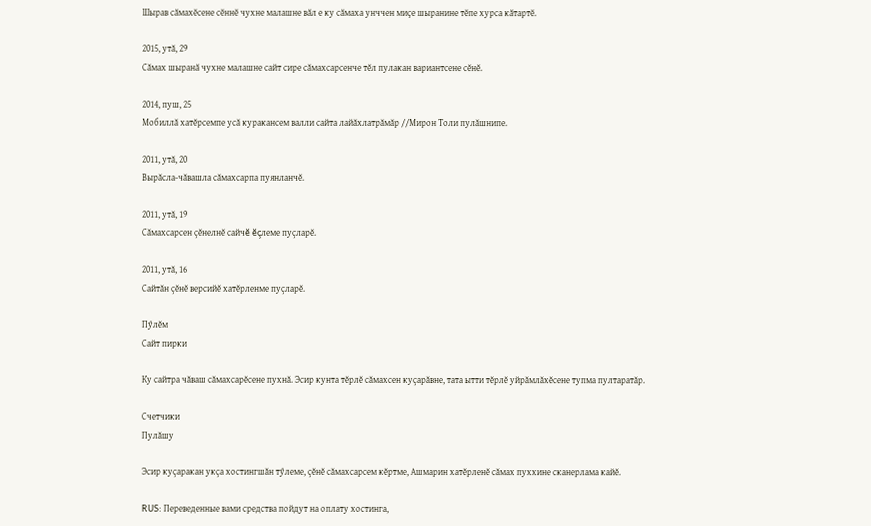Шырав сӑмахӗсене сӗннӗ чухне малашне вӑл е ку сӑмаха унччен миҫе шыранине тӗпе хурса кӑтартӗ.

2015, утă, 29
Сăмах шыранӑ чухне малашне сайт сире сăмахсарсенче тĕл пулакан вариантсене сĕнĕ.

2014, пуш, 25
Мобиллă хатĕрсемпе усă куракансем валли сайта лайăхлатрăмăр //Мирон Толи пулăшнипе.

2011, утă, 20
Вырăсла-чăвашла сăмахсарпа пуянланчĕ.

2011, утă, 19
Сăмахсарсен çĕнелнĕ сайчĕ ĕçлеме пуçларĕ.

2011, утă, 16
Сайтăн çĕнĕ версийĕ хатĕрленме пуçларĕ.

Пӳлĕм
Сайт пирки

Ку сайтра чăваш сăмахсарĕсене пухнă. Эсир кунта тĕрлĕ сăмахсен куçарăвне, тата ытти тĕрлĕ уйрăмлăхĕсене тупма пултаратăр.

Счетчики
Пулăшу

Эсир куçаракан укçа хостингшăн тӳлеме, çĕнĕ сăмахсарсем кĕртме, Ашмарин хатĕрленĕ сăмах пуххине сканерлама кайĕ.

RUS: Переведенные вами средства пойдут на оплату хостинга,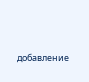добавление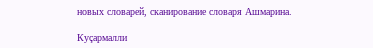новых словарей, сканирование словаря Ашмарина.

Куçармалли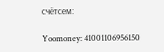счётсем:

Yoomoney: 41001106956150